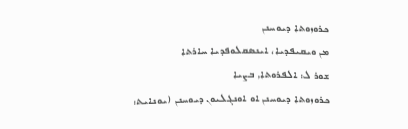ܟܪܘܙܘܬܐ ܕܝܘܚܢܢ
ܡܢ ܘܝܩܝܦܕܝܐ، ܐܝܢܣܩܠܘܦܕܝܐ ܚܐܪܬܐ
ܫܘܪ ܠ: ܐܠܦܪܘܬܐ, ܒܨܝܐ
ܟܪܘܙܘܬܐ ܕܝܘܚܢܢ ܐܘ ܐܘܢܓܠܝܘܢ ܕܝܘܚܢܢ (ܝܘܢܐܝܬ: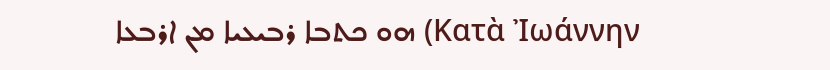Κατὰ Ἰωάννην) ܗܘ ܟܬܒܐ ܪܒܝܥܝܐ ܡܢ ܐܪܒܥܐ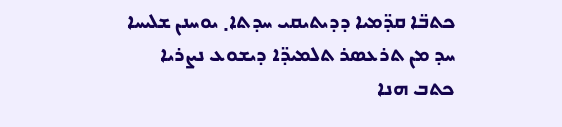ܟܬܒ̈ܐ ܩܕ̈ܡܝܐ ܕܕܝܬܝܩܝ ܚܕܬܐ܂ ܝܘܚܢܢ ܫܠܝܚܐ ܚܕ ܡܢ ܬܪܥܣܪ ܬܠܡܝܕ̈ܐ ܕܝܫܘܥ ܢܨܪܝܐ ܟܬܒ ܗܢܐ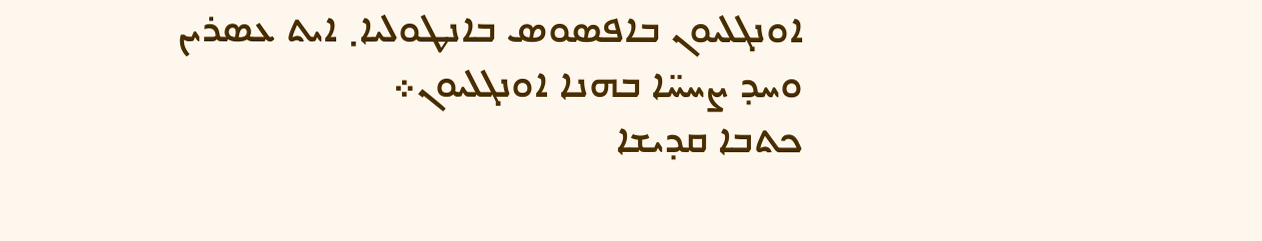ܐܘܢܓܠܝܘܢ ܒܐܦܣܘܣ ܒܐܢܛܘܠܝܐ܂ ܐܝܬ ܥܣܪܝܢ ܘܚܕ ܨܚܚ̈ܐ ܒܗܢܐ ܐܘܢܓܠܝܘܢ܀
ܟܬܒܐ ܩܕܝܫܐ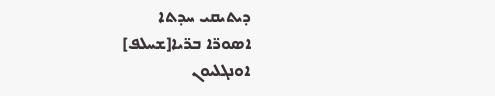ܕܝܬܝܩܝ ܚܕܬܐ
ܐܣܘܪ̈ܐ ܒܪ̈ܝܐ[ܫܚܠܦ]
ܐܘܢܓܠܝܘܢ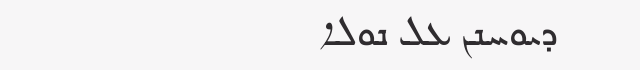ܕܝܘܚܢܢ ܥܠ ܢܘܠܐ